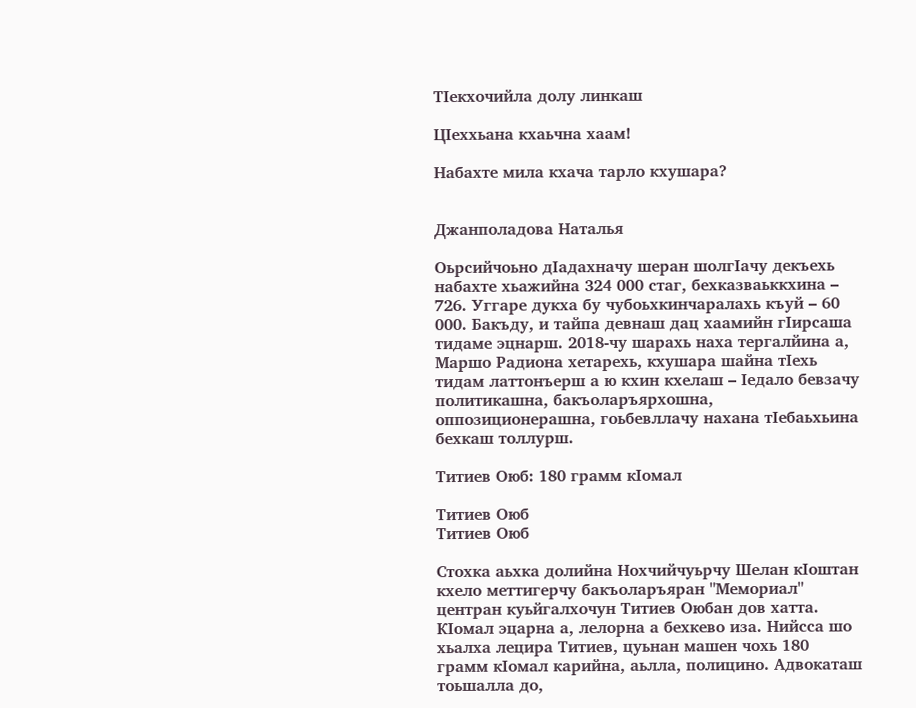ТIекхочийла долу линкаш

ЦIеххьана кхаьчна хаам!

Набахте мила кхача тарло кхушара?


Джанполадова Наталья

Оьрсийчоьно дIадахначу шеран шолгIачу декъехь набахте хьажийна 324 000 стаг, бехказваьккхина – 726. Уггаре дукха бу чубоьхкинчаралахь къуй – 60 000. Бакъду, и тайпа девнаш дац хаамийн гIирсаша тидаме эцнарш. 2018-чу шарахь наха тергалйина а, Маршо Радиона хетарехь, кхушара шайна тIехь тидам латтонъерш а ю кхин кхелаш – Iедало бевзачу политикашна, бакъоларъярхошна, оппозиционерашна, гоьбевллачу нахана тIебаьхьина бехкаш толлурш.

Титиев Оюб: 180 грамм кIомал

Титиев Оюб
Титиев Оюб

Стохка аьхка долийна Нохчийчуьрчу Шелан кIоштан кхело меттигерчу бакъоларъяран "Мемориал" центран куьйгалхочун Титиев Оюбан дов хатта. КIомал эцарна а, лелорна а бехкево иза. Нийсса шо хьалха лецира Титиев, цуьнан машен чохь 180 грамм кIомал карийна, аьлла, полицино. Адвокаташ тоьшалла до,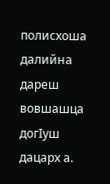полисхоша далийна дареш вовшашца догIуш дацарх а.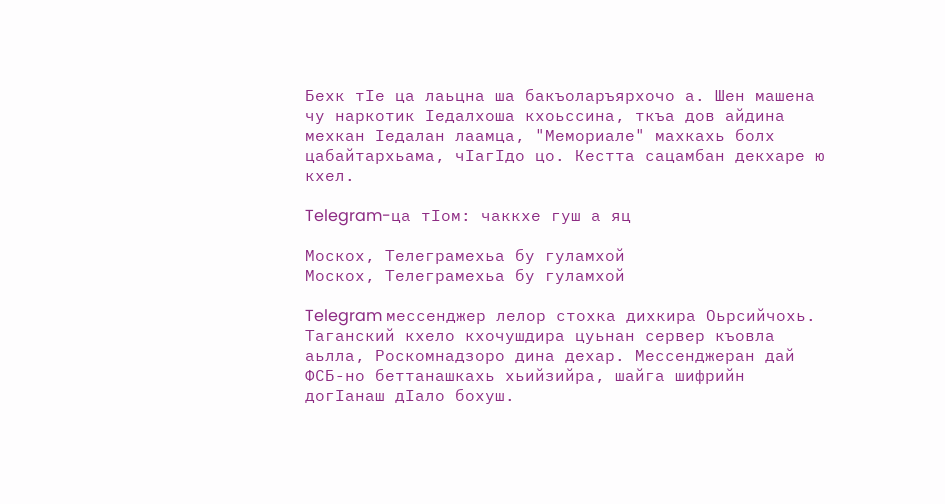Бехк тIе ца лаьцна ша бакъоларъярхочо а. Шен машена чу наркотик Iедалхоша кхоьссина, ткъа дов айдина мехкан Iедалан лаамца, "Мемориале" махкахь болх цабайтархьама, чIагIдо цо. Кестта сацамбан декхаре ю кхел.

Telegram-ца тIом: чаккхе гуш а яц

Москох, Телеграмехьа бу гуламхой
Москох, Телеграмехьа бу гуламхой

Telegram мессенджер лелор стохка дихкира Оьрсийчохь. Таганский кхело кхочушдира цуьнан сервер къовла аьлла, Роскомнадзоро дина дехар. Мессенджеран дай ФСБ-но беттанашкахь хьийзийра, шайга шифрийн догIанаш дIало бохуш.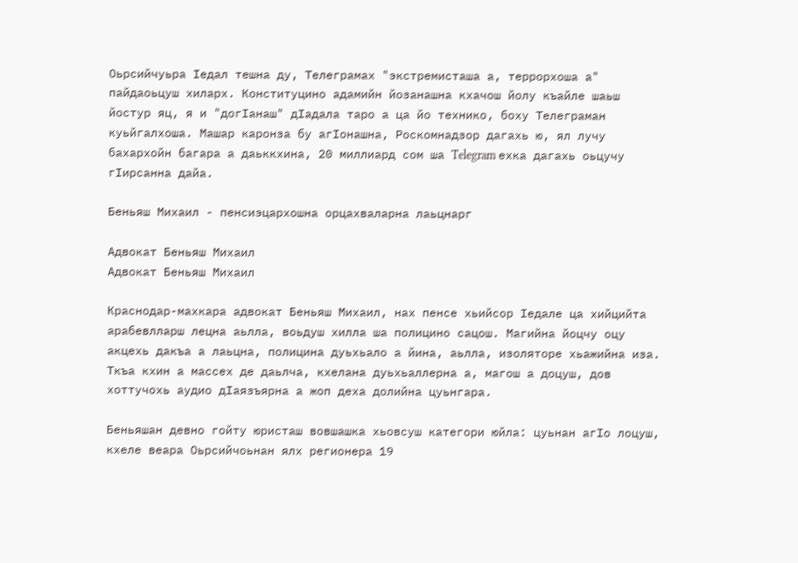Оьрсийчуьра Iедал тешна ду, Телеграмах "экстремисташа а, террорхоша а" пайдаоьцуш хиларх. Конституцино адамийн йозанашна кхачош йолу къайле шаьш йостур яц, я и "догIанаш" дIадала таро а ца йо технико, боху Телеграман куьйгалхоша. Машар каронза бу агIонашна, Роскомнадзор дагахь ю, ял лучу бахархойн багара а даьккхина, 20 миллиард сом ша Telegram ехка дагахь оьцучу гIирсанна дайа.

Беньяш Михаил - пенсиэцархошна орцахваларна лаьцнарг

Адвокат Беньяш Михаил
Адвокат Беньяш Михаил

Краснодар-махкара адвокат Беньяш Михаил, нах пенсе хьийсор Iедале ца хийцийта арабевлларш лецна аьлла, воьдуш хилла ша полицино сацош. Магийна йоцчу оцу акцехь дакъа а лаьцна, полицина дуьхьало а йина, аьлла, изоляторе хьажийна иза. Ткъа кхин а массех де даьлча, кхелана дуьхьаллерна а, магош а доцуш, дов хоттучохь аудио дIаязъярна а жоп деха долийна цуьнгара.

Беньяшан девно гойту юристаш вовшашка хьовсуш категори юйла: цуьнан агIо лоцуш, кхеле веара Оьрсийчоьнан ялх регионера 19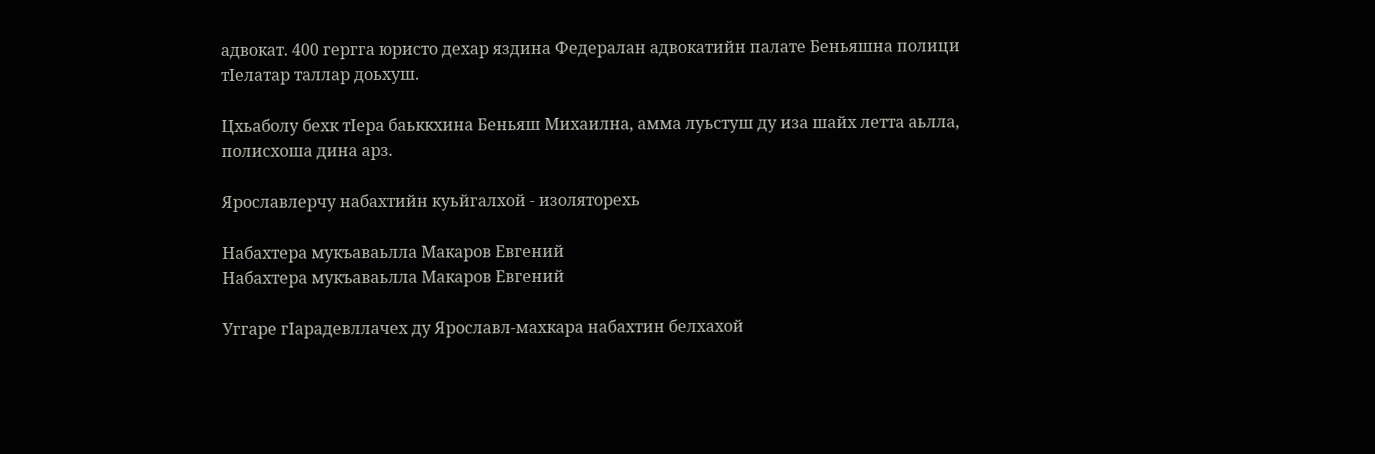адвокат. 400 гергга юристо дехар яздина Федералан адвокатийн палате Беньяшна полици тIелатар таллар доьхуш.

Цхьаболу бехк тIера баьккхина Беньяш Михаилна, амма луьстуш ду иза шайх летта аьлла, полисхоша дина арз.

Ярославлерчу набахтийн куьйгалхой - изоляторехь

Набахтера мукъаваьлла Макаров Евгений
Набахтера мукъаваьлла Макаров Евгений

Уггаре гIарадевллачех ду Ярославл-махкара набахтин белхахой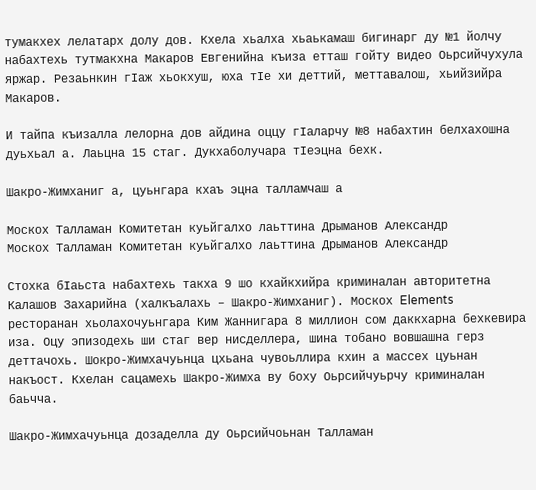тумакхех лелатарх долу дов. Кхела хьалха хьаькамаш бигинарг ду №1 йолчу набахтехь тутмакхна Макаров Евгенийна къиза етташ гойту видео Оьрсийчухула яржар. Резаьнкин гIаж хьокхуш, юха тIе хи деттий, меттавалош, хьийзийра Макаров.

И тайпа къизалла лелорна дов айдина оццу гIаларчу №8 набахтин белхахошна дуьхьал а. Лаьцна 15 стаг. Дукхаболучара тIеэцна бехк.

Шакро-Жимханиг а, цуьнгара кхаъ эцна талламчаш а

Москох Талламан Комитетан куьйгалхо лаьттина Дрыманов Александр
Москох Талламан Комитетан куьйгалхо лаьттина Дрыманов Александр

Стохка бIаьста набахтехь такха 9 шо кхайкхийра криминалан авторитетна Калашов Захарийна (халкъалахь – Шакро-Жимханиг). Москох Elements ресторанан хьолахочуьнгара Ким Жаннигара 8 миллион сом даккхарна бехкевира иза. Оцу эпизодехь ши стаг вер нисделлера, шина тобано вовшашна герз деттачохь. Шокро-Жимхачуьнца цхьана чувоьллира кхин а массех цуьнан накъост. Кхелан сацамехь Шакро-Жимха ву боху Оьрсийчуьрчу криминалан баьчча.

Шакро-Жимхачуьнца дозаделла ду Оьрсийчоьнан Талламан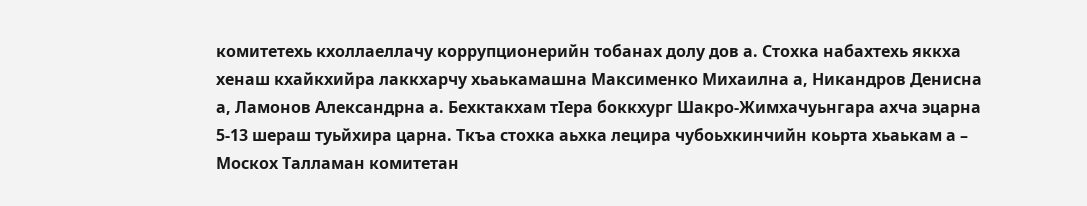комитетехь кхоллаеллачу коррупционерийн тобанах долу дов а. Стохка набахтехь яккха хенаш кхайкхийра лаккхарчу хьаькамашна Максименко Михаилна а, Никандров Денисна а, Ламонов Александрна а. Бехктакхам тIера боккхург Шакро-Жимхачуьнгара ахча эцарна 5-13 шераш туьйхира царна. Ткъа стохка аьхка лецира чубоьхкинчийн коьрта хьаькам а – Москох Талламан комитетан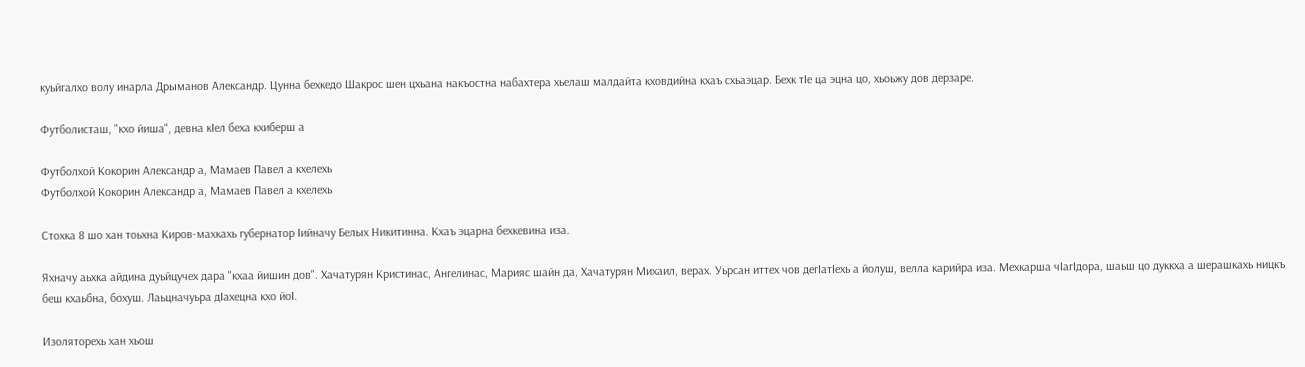куьйгалхо волу инарла Дрыманов Александр. Цунна бехкедо Шакрос шен цхьана накъостна набахтера хьелаш малдайта кховдийна кхаъ схьаэцар. Бехк тIе ца эцна цо, хьоьжу дов дерзаре.

Футболисташ, "кхо йиша", девна кIел беха кхиберш а

Футболхой Кокорин Александр а, Мамаев Павел а кхелехь
Футболхой Кокорин Александр а, Мамаев Павел а кхелехь

Стохка 8 шо хан тоьхна Киров-махкахь губернатор Iийначу Белых Никитинна. Кхаъ эцарна бехкевина иза.

Яхначу аьхка айдина дуьйцучех дара "кхаа йишин дов". Хачатурян Кристинас, Ангелинас, Марияс шайн да, Хачатурян Михаил, верах. Уьрсан иттех чов дегIатIехь а йолуш, велла карийра иза. Мехкарша чIагIдора, шаьш цо дуккха а шерашкахь ницкъ беш кхаьбна, бохуш. Лаьцначуьра дIахецна кхо йоI.

Изоляторехь хан хьош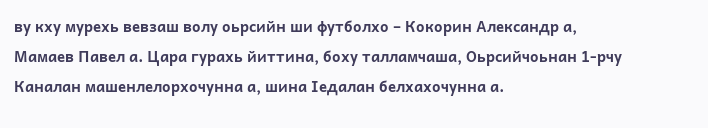ву кху мурехь вевзаш волу оьрсийн ши футболхо – Кокорин Александр а, Мамаев Павел а. Цара гурахь йиттина, боху талламчаша, Оьрсийчоьнан 1-рчу Каналан машенлелорхочунна а, шина Iедалан белхахочунна а.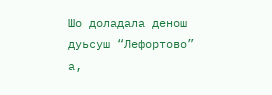Шо доладала денош дуьсуш “Лефортово” а,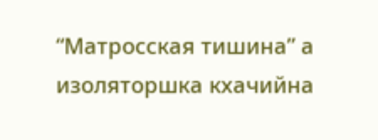“Матросская тишина” а изоляторшка кхачийна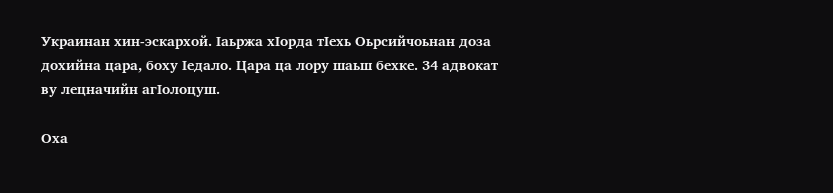Украинан хин-эскархой. Iаьржа хIорда тIехь Оьрсийчоьнан доза дохийна цара, боху Iедало. Цара ца лору шаьш бехке. 34 адвокат ву лецначийн агIолоцуш.

Оха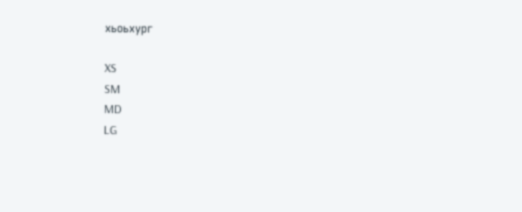хьоьхург

XS
SM
MD
LG